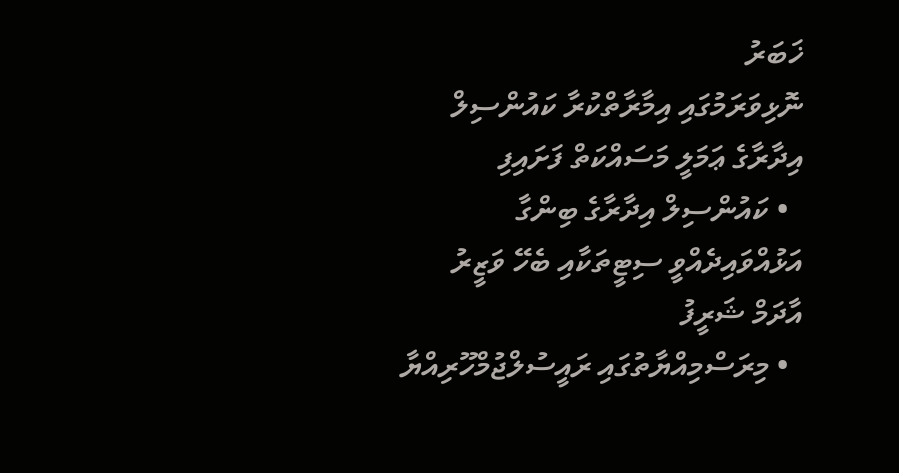ޚަބަރު
ނޮޅިވަރަމުގައި އިމާރާތްކުރާ ކައުންސިލް އިދާރާގެ ޢަމަލީ މަސައްކަތް ފަށައިފި
  • ކައުންސިލް އިދާރާގެ ބިންގާ އަޅުއްވައިދެއްވީ ސިޓީތަކާއި ބެހޭ ވަޒީރު އާދަމް ޝަރީފު
  • މިރަސްމިއްޔާތުގައި ރައީސުލްޖުމްހޫރިއްޔާ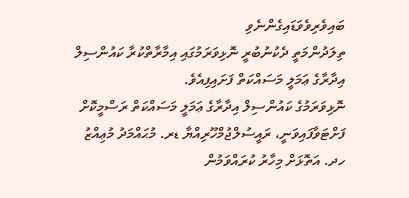ބައިވެރިވެވަޑައިގެންނެވި
ތިލަދުންމަތީ ދެކުނުބުރީ ނޮޅިވަރަމުގައި އިމާރާތްކުރާ ކައުންސިލް އިދާރާގެ ޢަމަލީ މަސައްކަތް ފަށައިފިއެވެ.
ނޮޅިވަރަމުގެ ކައުންސިލް އިދާރާގެ ޢަމަލީ މަސައްކަތް ރަސްމީކޮށް ފަށްޓަވާފައިވަނީ، ރައީސުލްޖުމްހޫރިއްޔާ ޑރ. މުޙައްމަދު މުޢިއްޒު ހދ. އަތޮޅަށް މިހާރު ކުރައްވަމުން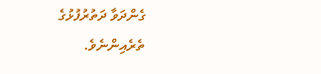ގެންދަވާ ދަތުރުފުޅުގެ ތެރެއިންނެވެ.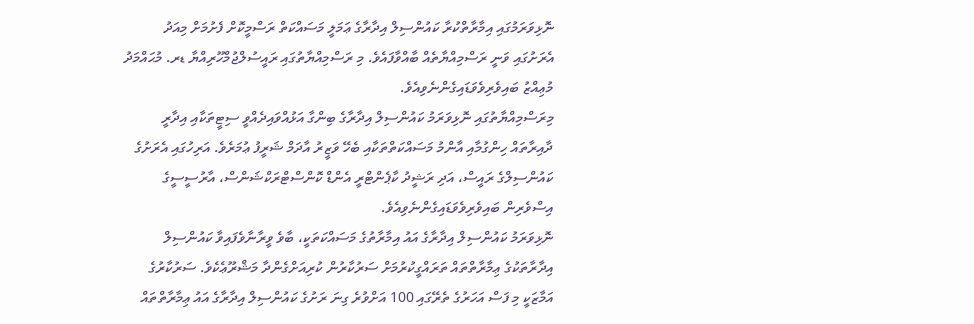ނޮޅިވަރަމުގައި އިމާރާތްކުރާ ކައުންސިލް އިދާރާގެ ޢަމަލީ މަސައްކަތް ރަސްމީކޮށް ފެށުމަށް މިއަދު އެރަށުގައި ވަނީ ރަސްމިއްޔާތެއް ބާއްވާފައެވެ. މި ރަސްމިއްޔާތުގައި ރައީސުލްޖުމްހޫރިއްޔާ ޑރ. މުޙައްމަދު މުޢިއްޒު ބައިވެރިވެވަޑައިގެންނެވިއެވެ.
މިރަސްމިއްޔާތުގައި ނޮޅިވަރަމު ކައުންސިލް އިދާރާގެ ބިންގާ އަޅުއްވައިދެއްވީ ސިޓީތަކާއި އިދާރީ ދާއިރާތައް ހިންގުމާއި އާންމު މަސައްކަތްތަކާއި ބެހޭ ވަޒީރު އާދަމް ޝަރީފު ޢުމަރެވެ. އަރިހުގައި އެރަށުގެ ކައުންސިލްގެ ރައީސް، އަދި ރަޝީދު ކާޕެންޓްރީ އެންޑް ކޮންސްޓްރަކްޝަންސް، އާރުސީސީގެ އިސްވެރިން ބައިވެރިވެވަޑައިގެންނެވިއެވެ.
ނޮޅިވަރަމު ކައުންސިލް އިދާރާގެ އައު އިމާރާތުގެ މަސައްކަތަކީ، ބާވެ ވީރާނާވެފައިވާ ކައުންސިލް އިދާރާތަކުގެ ޢިމާރާތްތައް ތަރައްގީކުރުމަށް ސަރުކާރުން ކުރިއަށްގެންދާ މަޝްރޫޢެކެވެ. ސަރުކާރުގެ އަމާޒަކީ މި ފަސް އަހަރުގެ ތެރޭގައި 100 އަށްވުރެ ގިނަ ރަށުގެ ކައުންސިލް އިދާރާގެ އައު ޢިމާރާތްތައް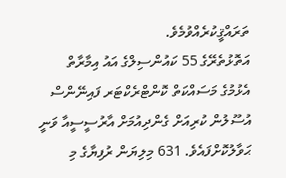ތަރައްޤީކުރެއްވުމެވެ.
އަތޮޅުތެރޭގެ 55 ކައުންސިލްގެ އައު އިމާރާތް އެޅުމުގެ މަސައްކަތް ކޮންޓްރެކްޓަރ ފައިނޭންސް އުސޫލުން ކުރިއަށް ގެންދިއުމަށް އާރުސީސީއާ ވަނީ ޙަވާލުކޮށްފައެވެ. 631 މިލިޔަން ރުފިޔާގެ މި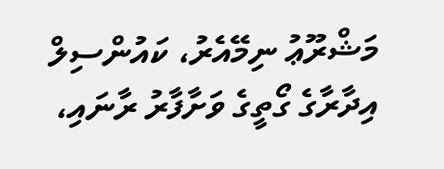މަޝްރޫޢު ނިމޭއެރު، ކައުންސިލް އިދާރާގެ ގޯތީގެ ވަށާފާރު ރާނައި،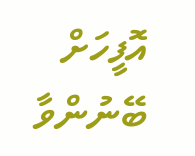އޮފީހަށް ބޭނުންވާ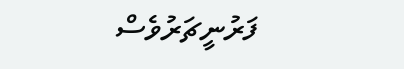ފަރުނީޗަރުވެސް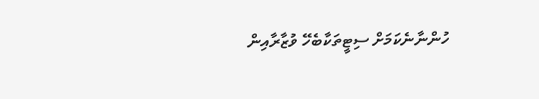ހުންނާނެކަމަށް ސިޓީތަކާބެހޭ ވުޒާރާއިން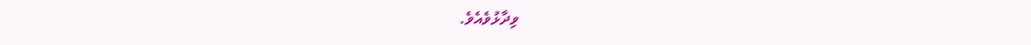ވިދާޅުވެއެވެ.